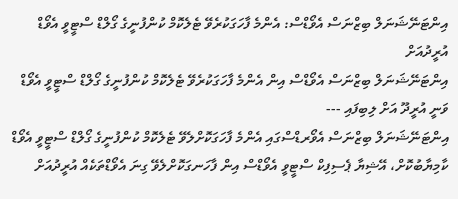އިންޓަނޭޝަނަލް ބިޒްނަސް އެވޯޑްސް: އެންމެ ފާހަގަކުރެވޭ ޓެލެކޮމް ކުންފުނީގެ ގޯލްޑް ސްޓީވީ އެވޯޑް އުރީދުއަށް
އިންޓަނޭޝަނަލް ބިޒްނަސް އެވޯޑްސް އިން އެންމެ ފާހަގަކުރެވޭ ޓެލެކޮމް ކުންފުނީގެ ގޯލްޑް ސްޓީވީ އެވޯޑް ވަނީ އުރީދޫ އަށް ލިބިފައި ---
އިންޓަނޭޝަނަލް ބިޒްނަސް އެވޯރޑްސްގައި އެންމެ ފާހަގަކޮށްލެވޭ ޓެލެކޮމް ކުންފުނީގެ ގޯލްޑް ސްޓީވީ އެވޯޑް ކާމިޔާބުކޮށް، އޭޝިޔާ ޕެސިފިކް ސްޓީވީ އެވޯޑްސް އިން ފާހަނގަކޮށްލެވޭ ގިނަ އެވޯޑްތަކެއް އުރީދުއަށް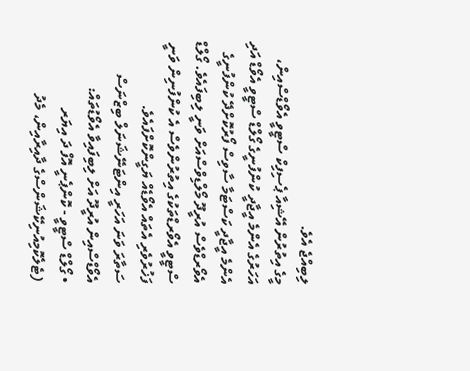ލިބިއްޖެ އެވެ.
މީގެ އިތުރުން އޭޝިއާ ޕެސިފިކް ސްޓީވީ އެވޯޑްސްއިން، އަހަރުގެ އެންމެ އީޖާދީ ކުންފުނީގެ ގޯލްޑް ސްޓީވީ އެވޯޑް އަދި އެންމެ އީޖާދީ ކަސްޓަމާ ސާވިސް ފޯރުކޮށްދޭ ކުންފުނީގެ އެވޯރޑްވެސް އުރީދޫ މޯލްޑިވްސްއަށް ވަނީ ލިބިފައެވެ. ގޯލްޑް ސްޓީވީ އެވޯރޑްތަކުގެ އިތުރުންވެސް އެ ކުންފުނިން ވަނީ ފަޚުރުވެރި އެތައް އެވޯޑެއް ޔަގީންކޮށްފައެވެ.
ސަތާރަ ވަނަ އަހަރީ އިންޓަނޭޝަނަލް ބިޒްނަސް އެވޯޑްސްއިން އުރީދޫ އަށް ލިބިފައިވާ އެވޯޑުތައް:
• ގޯލްޑް ސްޓީވީ - ކޮންޕެނީ އޮފް ދަ އިޔަރ (ޓެލެކޮމިއުނިކޭޝަންސްގެ ދާއިރާއިން، މެދު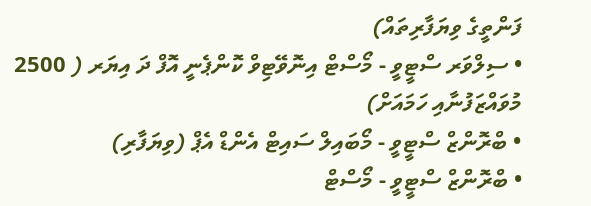ފަންތީގެ ވިޔަފާރިތައް)
• ސިލްވަރ ސްޓީވީ - މޯސްޓް އިނޮވޭޓިވް ކޮންޕެނީ އޮފް ދަ އިޔަރ ( 2500 މުވައްޒަފުނާއި ހަމައަށް)
• ބްރޮންޒް ސްޓީވީ - މޯބައިލް ސައިޓް އެންޑް އެޕް (ވިޔަފާރި)
• ބްރޮންޒް ސްޓީވީ - މޯސްޓް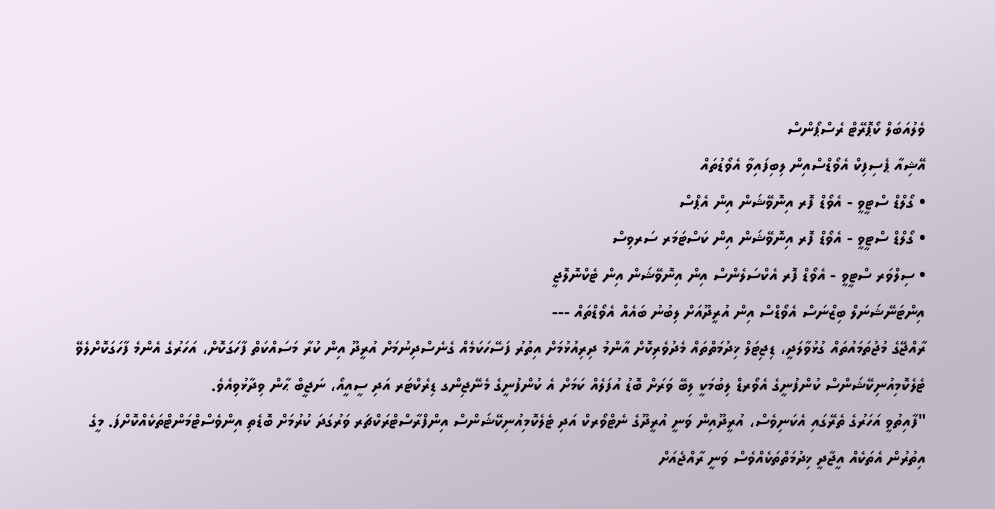ވެލުއަބަލް ކޯޕޮރޭޓް ރެސްޕޯންސް
އޭޝިއާ ޕެސިފިކް އެވޯޑްސްއިން ލިބިފައިވާ އެވޯޑުތައް
• ގޯލްޑް ސްޓީވީ - އެވޯޑް ފޮރ އިނޮވޭޝަން އިން އެޕްސް
• ގޯލްޑް ސްޓީވީ - އެވޯޑް ފޮރ އިނޮވޭޝަން އިން ކަސްޓަމަރ ސަރވިސް
• ސިލްވަރ ސްޓީވީ - އެވޯޑް ފޮރ އެކްސަލެންސް އިން އިނޮވޭޝަން އިން ޓެކްނޮލޮޖީ
އިންޓަނޭޝަނަލް ބިޒްނަސް އެވޯޑްސް އިން އުރީދޫއަށް ލިބުނު ބައެއް އެވޯޑްތައް ---
ރާއްޖޭގެ މުޖުތަމައުތައް ގުޅުވާލަދީ، ޑިޖިޓަލް ޚިދުމަތްތައް މެދުވެރިކޮށް އާންމު ދިރިއުޅުމަށް އިތުރު ފަސޭހަކަމެއް ގެނެސްދިނުމަށް އުރީދޫ އިން ކުރާ މަސައްކަތް ފާހަގަކޮށް، އަހަރުގެ އެންމެ ފާހަގަކޮށްލެވޭ ޓެލެކޮމިއުނިކޭޝަންސް ކުންފުނީގެ އެވޯރޑް ލިބުމަކީ ލިބޭ ވަރަށް ބޮޑު އުފަލެއް ކަމަށް އެ ކުންފުނީގެ މެނޭޖިންގ ޑިރެކްޓަރ އަދި ސީއީއޯ، ނަޖީބް ޙާން ވިދާޅުވިއެވެ.
"ފާއިތުވީ އަހަރުގެ ތެރޭގައި އެކަނިވެސް، އުރީދޫއިން ވަނީ އުރީދޫގެ ނެޓްވޯރކް އަދި ޓެލެކޮމިއުނިކޭޝަންސް އިންފްރާސްޓްރަކްޗަރ ވަރުގަދަ ކުރުމަށް ބޮޑެތި އިންވެސްޓްމަންޓްތަކެއްކޮށްފަ. މީގެ އިތުރުން އެތަކެއް އީޖާދީ ޚިދުމަތްތަކެއްވެސް ވަނީ ރާއްޖެއަށް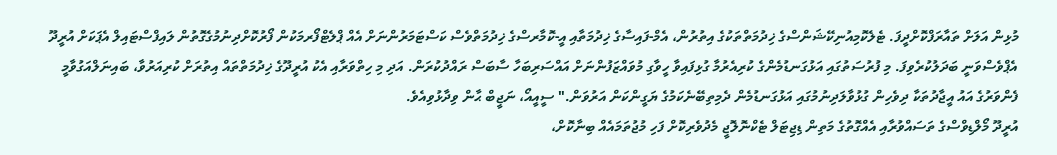މުޅިން އަލަށް ތައާރަފްކޮށްދީފަ. ޓެލެކޮމިއުނިކޭޝަންސްގެ ޚިދުމަތްތަކުގެ އިތުރުން، އެމް-ފައިސާގެ ޚިދުމަތާއި އީ-ކޮމާރސްގެ ޚިދުމަތްވެސް ކަސްޓަމަރުންނަށް އެއް ޕްލެޓްފޯރމަކުން ފޯރުކޮށްދިނުމުގެގޮތުން ލައިފްސްޓައިލް އެޕަކަށް އުރީދޫ އެޕްވެސްވަނީ ބަދަލުކުރެވިފަ. މި ފުރުސަތުގައި އަޅުގަނޑުމެންގެ ކުރިއެރުމާ ގުޅިފައިވާ ހީވާގި މުވައްޒަފުންނަށް އައްސަރިބަހާ ސާބަސް ރައްދުކުރަން. އަދި މި ހިތްވަރާއި އެކު އުރީދޫގެ ޚިދުމަތްތައް އިތުރަށް ކުރިއަރުވާ، ބައިނަލްއަގުވާމީ ފެންވަރުގެ އައު އީޖާދުތަކާ ދިވެހިން ގުޅުވާލަދިނުމުގައި އަޅުގަނޑުމެން ދެމިތިބޭނެކަމުގެ ޔަގީންކަން އަރުވަން." ސީއީއޯ، ނަޖީބް ޙާން ވިދާޅުވިއެވެ.
އުރީދޫ މޯލްޑިވްސްގެ ތަސައްވުރާއި އެއްގޮތުގެ މަތިން ޑިޖިޓަލް ޓެކްނޮލޮޖީ މެދުވެރިކޮށް ފަހި މުޖުތަމައެއް ބިނާކޮށް،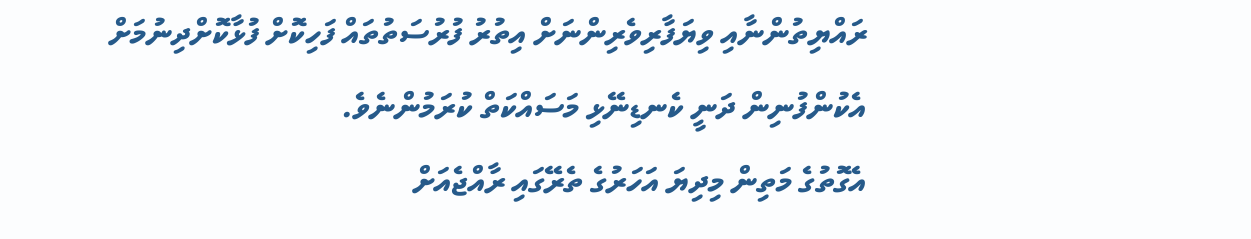ރައްޔިތުންނާއި ވިޔަފާރިވެރިންނަށް އިތުރު ފުރުސަތުތައް ފަހިކޮށް ފުޅާކޮށްދިނުމަށް އެކުންފުނިން ދަނީ ކެނޑިނޭޅި މަސައްކަތް ކުރަމުންނެވެ.
އެގޮތުގެ މަތިން މިދިޔަ އަހަރުގެ ތެރޭގައި ރާއްޖެއަށް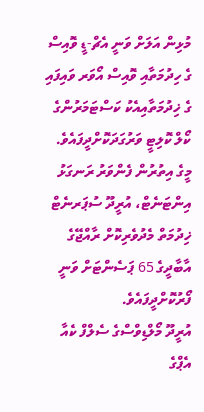މުޅިން އަލަށް ވަނީ އެޗް-ޑީ ވޮއިސް ގެ ހިދުމަތާއި ވޮއިސް އޯވަރ ވައިފައި ގެ ޚިދުމަތާއިއެކު ކަސްޓަމަރުންގެ ކޯލް ކޮލިޓީ ވަރުގަދަކޮށްދީފައެވެ. މީގެ އިތުރުން ފެންވަރު ރަނގަޅު އިންޓަނެޓް، އުރީދޫ ސުޕަރނެޓް ޚިދުމަތް މެދުވެރިކޮށް ރާއްޖޭގެ އާބާދީގެ 65 ޕަސެންޓަށް ވަނީ ފޯރުކޮށްދީފައެވެ.
އުރީދޫ މޯލްޑިވްސްގެ ސެލްފް ކެއާ އެޕްގެ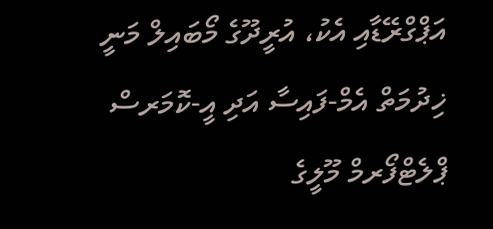އަޕްގްރޭޑާއި އެކު، އުރީދޫގެ މޯބައިލް މަނީ ޚިދުމަތް އެމް-ފައިސާ އަދި އީ-ކޮމަރސް ޕްލެޓްފޯރމް މޫލީގެ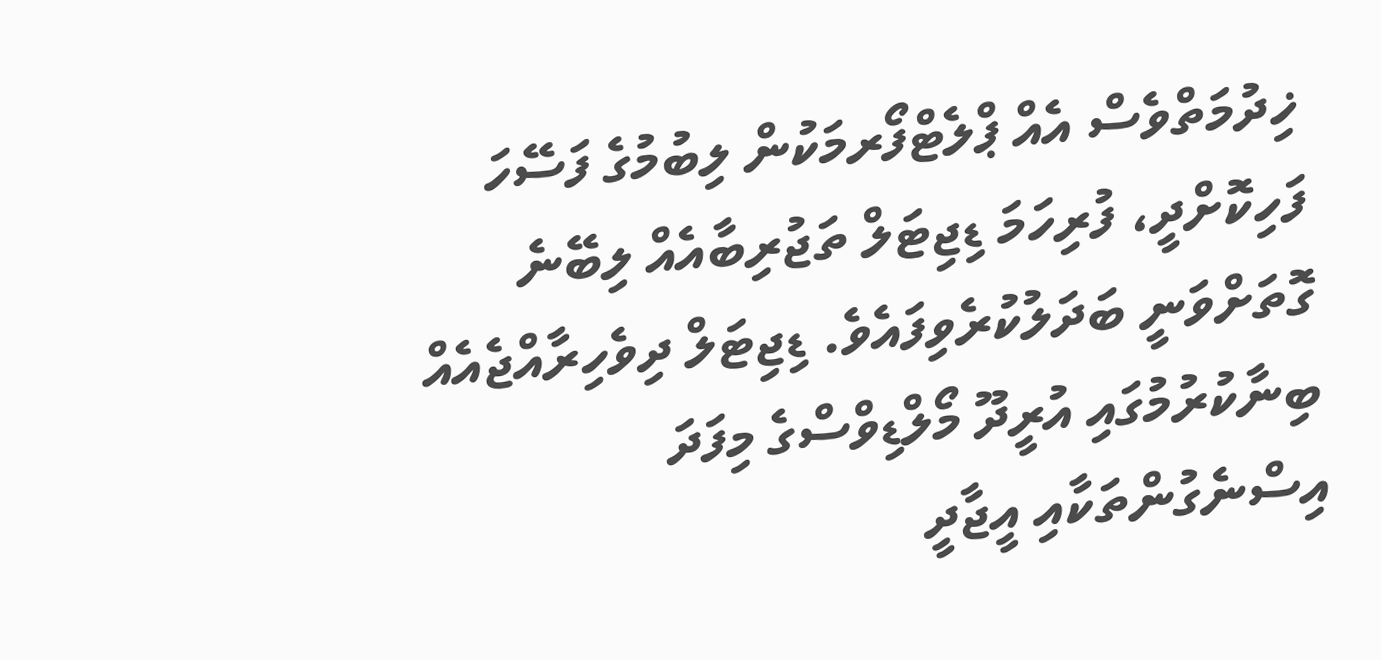ޚިދުމަތްވެސް އެއް ޕްލެޓްފޯރމަކުން ލިބުމުގެ ފަސޭހަ ފަހިކޮށްދީ، ފުރިހަމަ ޑިޖިޓަލް ތަޖުރިބާއެއް ލިބޭނެ ގޮތަށްވަނީ ބަދަލުކުރެވިފައެވެ. ޑިޖިޓަލް ދިވެހިރާއްޖެއެއް ބިނާކުރުމުގައި އުރީދޫ މޯލްޑިވްސްގެ މިފަދަ އިސްނެގުންތަކާއި އީޖާދީ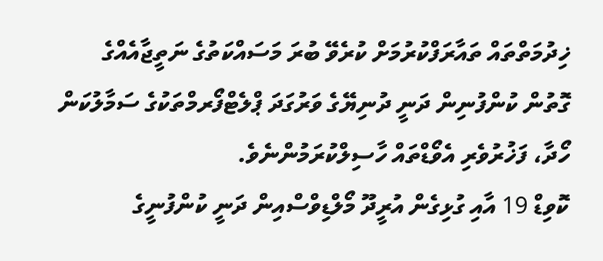ޚިދުމަތްތައް ތައާރަފްކުރުމަށް ކުރެވޭ ބުރަ މަސައްކަތުގެ ނަތީޖާއެއްގެ ގޮތުން ކުންފުނިން ދަނީ ދުނިޔޭގެ ވަރުގަދަ ޕްލެޓްފޯރމްތަކުގެ ސަމާލުކަން ހޯދާ، ފަޚުރުވެރި އެވޯޑްތައް ހާސިލްކުރަމުންނެވެ.
ކޮވިޑް 19 އާއި ގުޅިގެން އުރީދޫ މޯލްޑިވްސްއިން ދަނީ ކުންފުނީގެ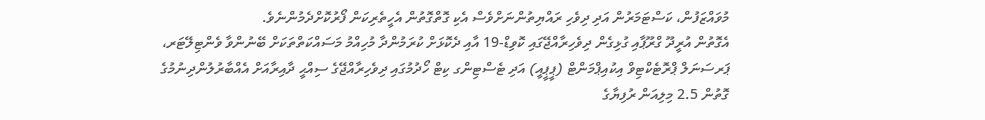މުވައްޒަފުން، ކަސްޓަމަރުން އަދި ދިވެހި ރައްޔިތުންނަށްވެސް އެކި ގޮތްގޮތުން އެހީތެރިކަން ފޯރުކޮށްދެމުންނެވެ.
އެގޮތުން އުރީދޫ ގްރޫޕާއި ގުޅިގެން ދިވެހިރާއްޖޭގައި ކޮވިޑް-19 އާއި ދެކޮޅަށް ކުރަމުންދާ މުހިއްމު މަސައްކަތްތަކަށް ބޭނުންވާ ވެންޓިލޭޓަރ، ޕަރސަނަލް ޕްރޮޓެކްޓިވް އިކުއިޕްމަންޓް (ޕީޕީއީ) އަދި ޓެސްޓިންގ ކިޓް ހޯދުމުގައި ދިވެހިރާއްޖޭގެ ސިއްޙީ ދާއިރާއަށް އެއްބާރުލުންދިނުމުގެ ގޮތުން 2.5 މިލިއަން ރުފިޔާގެ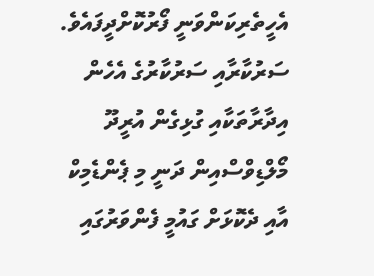އެހީތެރިކަންވަނީ ފޯރުކޮށްދީފައެވެ.
ސަރުކާރާއި ސަރުކާރުގެ އެހެން އިދާރާތަކާއި ގުޅިގެން އުރީދޫ މޯލްޑިވްސްއިން ދަނީ މި ޕެންޑެމިކް އާއި ދެކޮޅަށް ގައުމީ ފެންވަރުގައި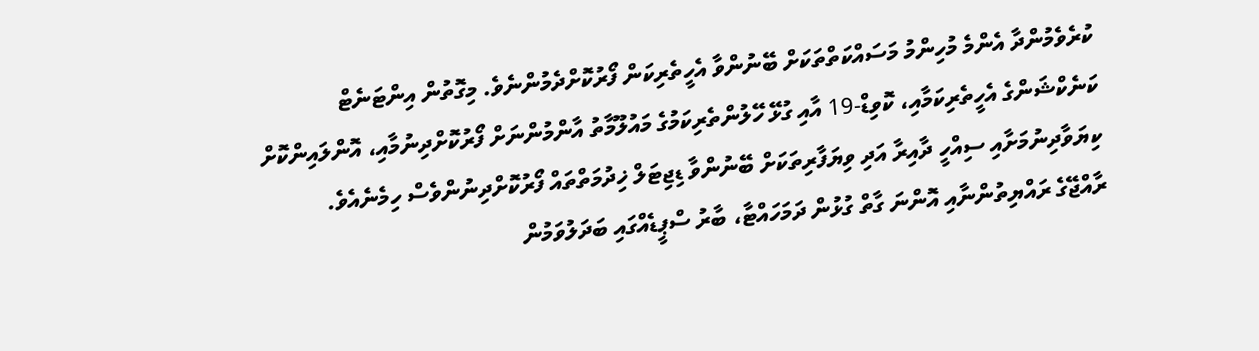ކުރެވެމުންދާ އެންމެ މުހިންމު މަސައްކަތްތަކަށް ބޭނުންވާ އެހީތެރިކަން ފޯރުކޮށްދެމުންނެވެ. މިގޮތުން އިންޓަނެޓް ކަނެކްޝަންގެ އެހީތެރިކަމާއި، ކޮވިޑް-19 އާއި ގުޅޭ ހޭލުންތެރިކަމުގެ މައުލޫމާތު އާންމުންނަށް ފޯރުކޮށްދިނުމާއި، އޮންލައިންކޮށް ކިޔަވާދިނުމަށާއި ސިއްހީ ދާއިރާ އަދި ވިޔަފާރިތަކަށް ބޭނުންވާ ޑިޖިޓަލް ޚިދުމަތްތައް ފޯރުކޮށްދިނުންވެސް ހިމެނެއެވެ.
ރާއްޖޭގެ ރައްޔިތުންނާއި އޮންނަ ގާތް ގުޅުން ދަމަހައްޓާ، ބާރު ސްޕީޑެއްގައި ބަދަލުވަމުން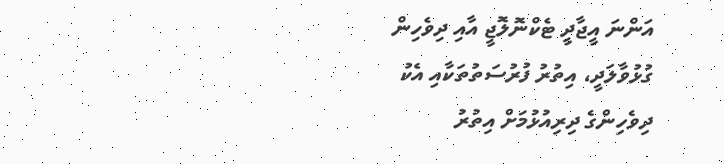އަންނަ އީޖާދީ ޓެކްނޮލޮޖީ އާއި ދިވެހިން ގުޅުވާލަދީ، އިތުރު ފުރުސަތުތަކާއި އެކު ދިވެހިންގެ ދިރިއުޅުމަށް އިތުރު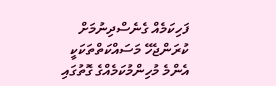ފަހިކަމެއް ގެނެސްދިނުމަށް ކުރަންޖެހޭ މަސައްކަތްތަކަކީ އެންމެ މުހިންމުކަމެއްގެ ގޮތުގައި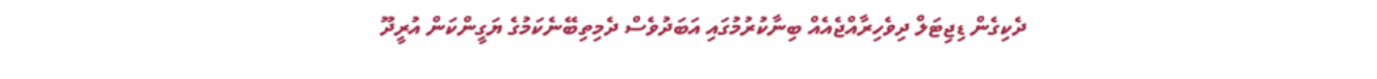ދެކިގެން ޑިޖިޓަލް ދިވެހިރާއްޖެއެއް ބިނާކުރުމުގައި އަބަދުވެސް ދެމިތިބޭނެކަމުގެ ޔަގީންކަން އުރީދޫ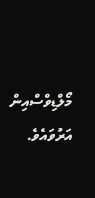މޯލްޑިވްސްއިން އަރުވައެވެ.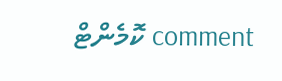comment ކޮމެންޓް